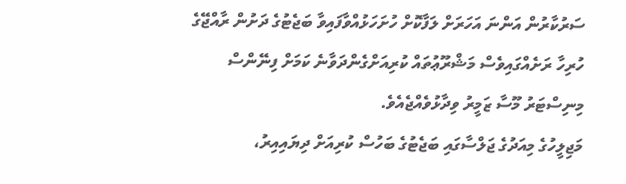ސަރުކާރުން އަންނަ އަހަރަށް ލަފާކޮށް ހުށަހަޅުއްވާފައިވާ ބަޖެޓުގެ ދަށުން ރާއްޖޭގެ ހުރިހާ ރަށެއްގައިވެސް މަޝްރޫޢުތައް ކުރިއަށްގެންދަވާނެ ކަމަށް ފިނޭންސް މިނިސްޓަރު މޫސާ ޒަމީރު ވިދާޅުވެއްޖެއެވެ.
މަޖިލީހުގެ މިއަދުގެ ޖަލްސާގައި ބަޖެޓުގެ ބަހުސް ކުރިއަށް ދިޔައިއިރު،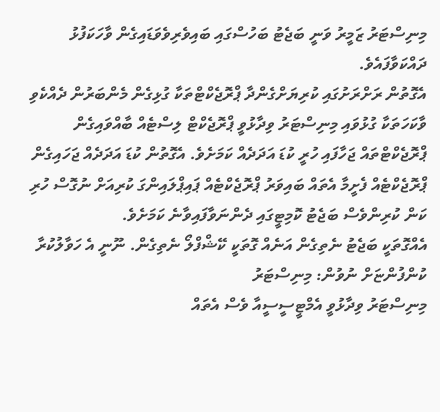މިނިސްޓަރު ޒަމީރު ވަނީ ބަޖެޓު ބަހުސްގައި ބައިވެރިވެވަޑައިގެން ވާހަކަފުޅު ދައްކަވާފައެވެ.
އެގޮތުން ރަށްރަށުގައި ކުރިޔަށްގެންދާ ޕްރޮޖެކްޓްތަކާ ގުޅިގެން މެންބަރުން ދެއްކެވި ވާކަހަތަކާ ގުޅުވައި މިނިސްޓަރު ވިދާޅުވީ ޕްރޮޖެކްޓް ލިސްޓެއް ބާއްވައިގެން ޕްރޮޖެކްޓްތައް ޖަހާފައި ހުރީ ކުޑަ އަދަދެއް ކަމަށެވެ. އެގޮތުން ކުޑަ އަދަދެއް ޖަހައިގެން ޕްރޮޖެކްޓެއް ފެށީމާ އެތައް ބައިވަރު ޕްރޮޖެކްޓެއް ޕައިޕްލައިންގަ ކުރިއަށް ނުގޮސް ހުރި ކަން ކުރިންވެސް ބަޖެޓު ކޮމިޓީގައި ދެންނަވާފައިވާނެ ކަމަށެވެ.
އެއްގޮތަކީ ބަޖެޓު ނެތިގެން އަނެއް ގޮތަކީ ކޭޝްފްލޯ ނެތިގެން. ނޫނީ އެ ހަވާލުކުރާ ކުންފުންޏަށް ނުވުން: މިނިސްޓަރު
މިނިސްޓަރު ވިދާޅުވީ އެމްޓީސީސީއާ ވެސް އެތައް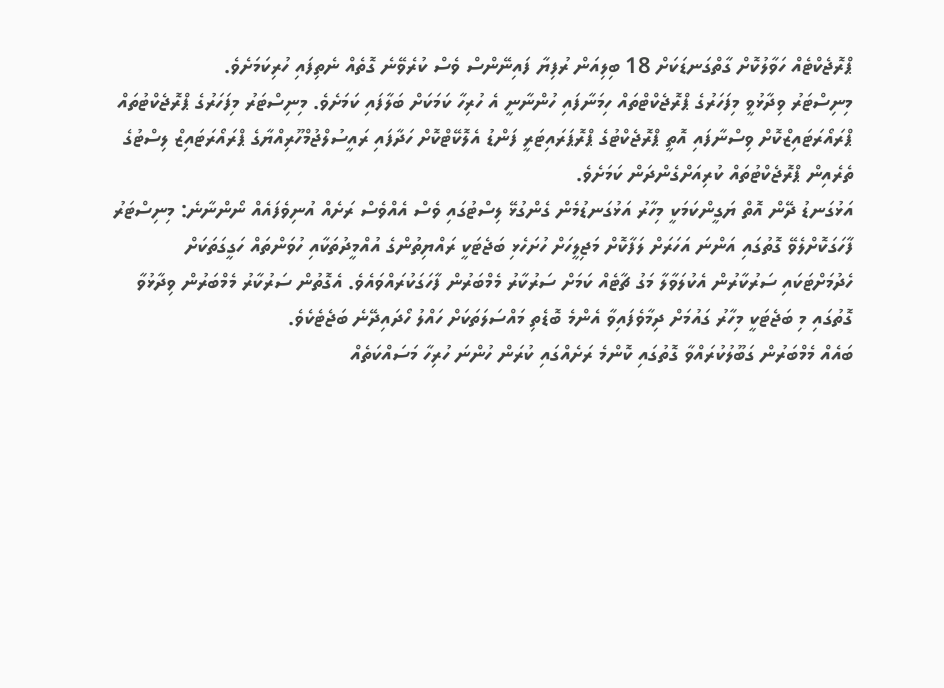ޕްރޮޖެކްޓެއް ހަވާލުކޮށް ގާތްގަނޑަކަށް 18 ބިލިއަން ރުފިޔާ ފައިނޭންސް ވެސް ކުރެވޭނެ ގޮތެއް ނެތިފައި ހުރިކަމަށެވެ.
މިނިސްޓަރު ވިދާޅުވީ މިފަހަރުގެ ޕްރޮޖެކްޓްތައް ހިމަނާފައި ހުންނާނީ އެ ހުރިހާ ކަމަކަށް ބަލާފައި ކަމަށެވެ. މިނިސްޓަރު މިފަހަރުގެ ޕްރޮޖެކްޓުތައް ޕްރައޯރަޓައިޒްކޮށް ވިސްނާފައި އޮތީ ޕްރޮޖެކްޓުގެ ޕްރޮޕަރައިޓަރީ ފަންޑު އެލޮކޭޓްކޮށް ހަދާފައި ރައީސުލްޖުމްހޫރިއްޔާގެ ޕްރައޯރަޓައިޒް ލިސްޓުގެ ތެރެއިން ޕްރޮޖެކްޓުތައް ކުރިއަށްގެންދަން ކަމަށެވެ.
އަޅުގަނޑު ދޭން އޮތް ޔަގީންކަމަކީ މިހާރު އަޅުގަނޑުމެން ގެންގުޅޭ ލިސްޓުގައި ވެސް އެއްވެސް ރަށެއް އުނިވެފައެއް ނޯންނާނެ: މިނިސްޓަރު
ފާހަގަކޮށްލެވޭ ގޮތުގައި އަންނަ އަހަރަށް ލަފާކޮށް މަޖިލީހަށް ހުށަހެޅި ބަޖެޓަކީ ރައްޔިތުންގެ އުއްމީދުތަކާއި ހުވަންތައް ހަގީގަތަކަށް ހެދުމަށްޓަކައި ސަރުކާރުން އެކުލަވާލާ މަގު ޗާޓެއް ކަމަށް ސަރުކާރު މެމްބަރުން ފާހަގަކުރައްވައެވެ. އެގޮތުން ސަރުކާރު މެމްބަރުން ވިދާޅުވާ ގޮތުގައި މި ބަޖެޓަކީ މިހާރު ގައުމަށް ދިމާވެފައިވާ އެންމެ ބޮޑެތި މައްސަލަތަކަށް ހައްލު ހޯދައިދޭނެ ބަޖެޓެކެވެ.
ބައެއް މެމްބަރުން ގަބޫލުކުރައްވާ ގޮތުގައި ކޮންމެ ރަށެއްގައި ކުރަން ހުންނަ ހުރިހާ މަސައްކަތެއް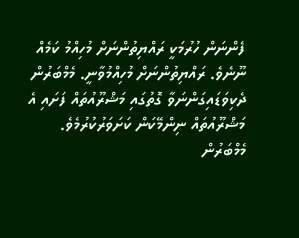ފެންނަން ހުރުމަކީ ރައްޔިތުންނަށް މުހިއްމު ކަމެއް ނޫނެވެ. ރައްޔިތުންނަށް މުހިއްމުވާނީ. މެމްބަރުން ދެކިވަޑައިގަންނަވާ ގޮތުގައި މަޝްރޫއުތައް ފަށައި އެ މަޝްރޫއުތައް ނިންމޭކަން ކަށަވަރުކުރުމެވެ.
މެމްބަރުން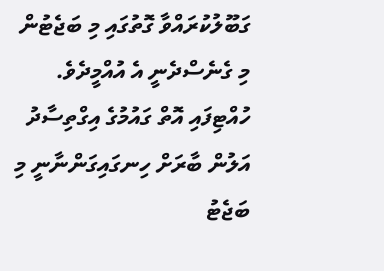ގަބޫލުކުރައްވާ ގޮތުގައި މި ބަޖެޓުން މި ގެނެސްދެނީ އެ އުއްމީދެވެ. ހުއްޓިފައި އޮތް ގައުމުގެ އިގްތިސާދު އަލުން ބާރަށް ހިނގައިގަންނާނީ މި ބަޖެޓު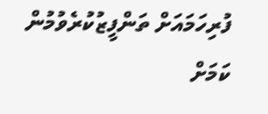ފުރިހަމައަށް ތަންފީޒުކުރެވުމުން ކަމަށް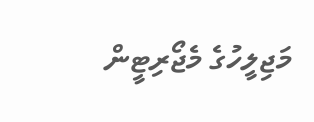މަޖިލީހުގެ މެޖޯރިޓީން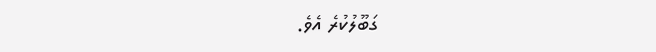ގަބޫލުކުރެ އެވެ.